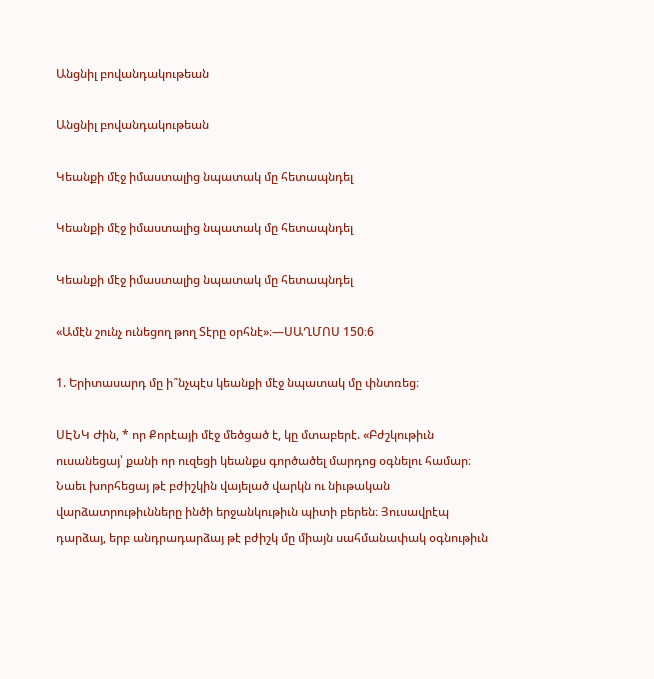Անցնիլ բովանդակութեան

Անցնիլ բովանդակութեան

Կեանքի մէջ իմաստալից նպատակ մը հետապնդել

Կեանքի մէջ իմաստալից նպատակ մը հետապնդել

Կեանքի մէջ իմաստալից նպատակ մը հետապնդել

«Ամէն շունչ ունեցող թող Տէրը օրհնէ»։—ՍԱՂՄՈՍ 150։6

1. Երիտասարդ մը ի՞նչպէս կեանքի մէջ նպատակ մը փնտռեց։

ՍԷՆԿ Ժին, * որ Քորէայի մէջ մեծցած է, կը մտաբերէ. «Բժշկութիւն ուսանեցայ՝ քանի որ ուզեցի կեանքս գործածել մարդոց օգնելու համար։ Նաեւ խորհեցայ թէ բժիշկին վայելած վարկն ու նիւթական վարձատրութիւնները ինծի երջանկութիւն պիտի բերեն։ Յուսավրէպ դարձայ, երբ անդրադարձայ թէ բժիշկ մը միայն սահմանափակ օգնութիւն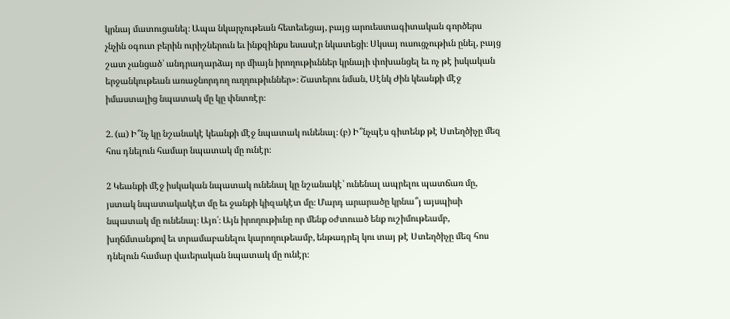կրնայ մատուցանել։ Ապա նկարչութեան հետեւեցայ, բայց արուեստագիտական գործերս չնչին օգուտ բերին ուրիշներուն եւ ինքզինքս եսասէր նկատեցի։ Սկսայ ուսուցչութիւն ընել, բայց շատ չանցած՝ անդրադարձայ որ միայն իրողութիւններ կրնայի փոխանցել եւ ոչ թէ իսկական երջանկութեան առաջնորդող ուղղութիւններ»։ Շատերու նման, Սէնկ Ժին կեանքի մէջ իմաստալից նպատակ մը կը փնտռէր։

2. (ա) Ի՞նչ կը նշանակէ կեանքի մէջ նպատակ ունենալ։ (բ) Ի՞նչպէս գիտենք թէ Ստեղծիչը մեզ հոս դնելուն համար նպատակ մը ունէր։

2 Կեանքի մէջ իսկական նպատակ ունենալ կը նշանակէ՝ ունենալ ապրելու պատճառ մը, յստակ նպատակակէտ մը եւ ջանքի կիզակէտ մը։ Մարդ արարածը կրնա՞յ այսպիսի նպատակ մը ունենալ։ Այո՛։ Այն իրողութիւնը որ մենք օժտուած ենք ուշիմութեամբ, խղճմտանքով եւ տրամաբանելու կարողութեամբ, ենթադրել կու տայ թէ Ստեղծիչը մեզ հոս դնելուն համար վաւերական նպատակ մը ունէր։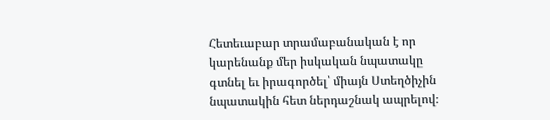Հետեւաբար տրամաբանական է որ կարենանք մեր իսկական նպատակը գտնել եւ իրագործել՝ միայն Ստեղծիչին նպատակին հետ ներդաշնակ ապրելով։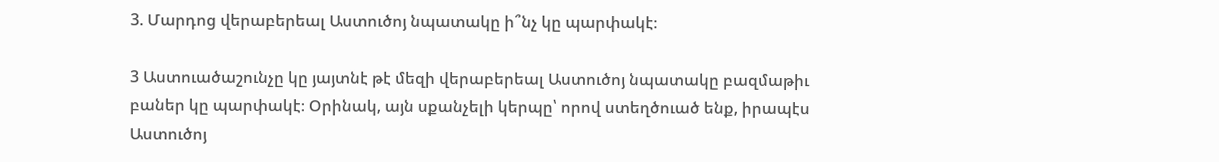3. Մարդոց վերաբերեալ Աստուծոյ նպատակը ի՞նչ կը պարփակէ։

3 Աստուածաշունչը կը յայտնէ թէ մեզի վերաբերեալ Աստուծոյ նպատակը բազմաթիւ բաներ կը պարփակէ։ Օրինակ, այն սքանչելի կերպը՝ որով ստեղծուած ենք, իրապէս Աստուծոյ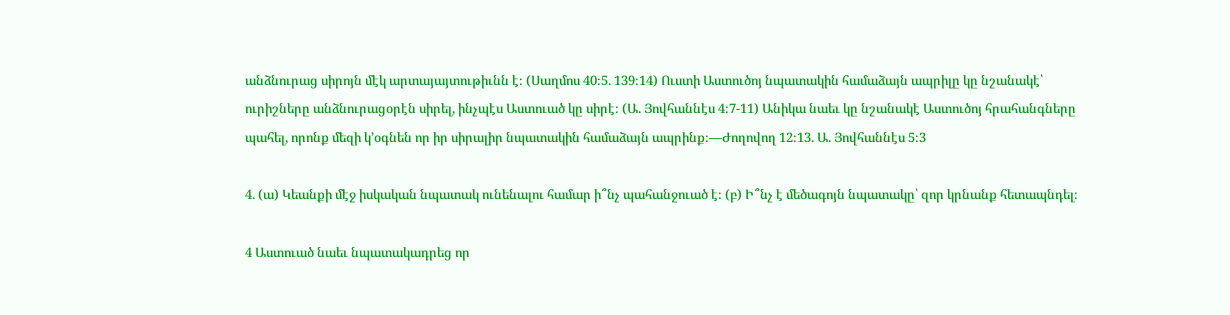անձնուրաց սիրոյն մէկ արտայայտութիւնն է։ (Սաղմոս 40։5. 139։14) Ուստի Աստուծոյ նպատակին համաձայն ապրիլը կը նշանակէ՝ ուրիշները անձնուրացօրէն սիրել, ինչպէս Աստուած կը սիրէ։ (Ա. Յովհաննէս 4։7-11) Անիկա նաեւ կը նշանակէ Աստուծոյ հրահանգները պահել, որոնք մեզի կ’օգնեն որ իր սիրալիր նպատակին համաձայն ապրինք։—Ժողովող 12։13. Ա. Յովհաննէս 5։3

4. (ա) Կեանքի մէջ իսկական նպատակ ունենալու համար ի՞նչ պահանջուած է։ (բ) Ի՞նչ է մեծագոյն նպատակը՝ զոր կրնանք հետապնդել։

4 Աստուած նաեւ նպատակադրեց որ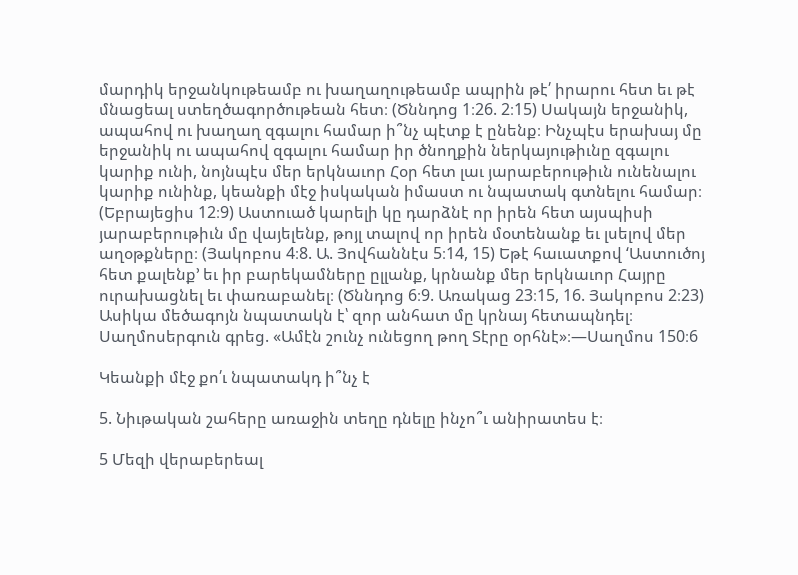մարդիկ երջանկութեամբ ու խաղաղութեամբ ապրին թէ՛ իրարու հետ եւ թէ մնացեալ ստեղծագործութեան հետ։ (Ծննդոց 1։26. 2։15) Սակայն երջանիկ, ապահով ու խաղաղ զգալու համար ի՞նչ պէտք է ընենք։ Ինչպէս երախայ մը երջանիկ ու ապահով զգալու համար իր ծնողքին ներկայութիւնը զգալու կարիք ունի, նոյնպէս մեր երկնաւոր Հօր հետ լաւ յարաբերութիւն ունենալու կարիք ունինք, կեանքի մէջ իսկական իմաստ ու նպատակ գտնելու համար։ (Եբրայեցիս 12։9) Աստուած կարելի կը դարձնէ որ իրեն հետ այսպիսի յարաբերութիւն մը վայելենք, թոյլ տալով որ իրեն մօտենանք եւ լսելով մեր աղօթքները։ (Յակոբոս 4։8. Ա. Յովհաննէս 5։14, 15) Եթէ հաւատքով ‘Աստուծոյ հետ քալենք’ եւ իր բարեկամները ըլլանք, կրնանք մեր երկնաւոր Հայրը ուրախացնել եւ փառաբանել։ (Ծննդոց 6։9. Առակաց 23։15, 16. Յակոբոս 2։23) Ասիկա մեծագոյն նպատակն է՝ զոր անհատ մը կրնայ հետապնդել։ Սաղմոսերգուն գրեց. «Ամէն շունչ ունեցող թող Տէրը օրհնէ»։—Սաղմոս 150։6

Կեանքի մէջ քո՛ւ նպատակդ ի՞նչ է

5. Նիւթական շահերը առաջին տեղը դնելը ինչո՞ւ անիրատես է։

5 Մեզի վերաբերեալ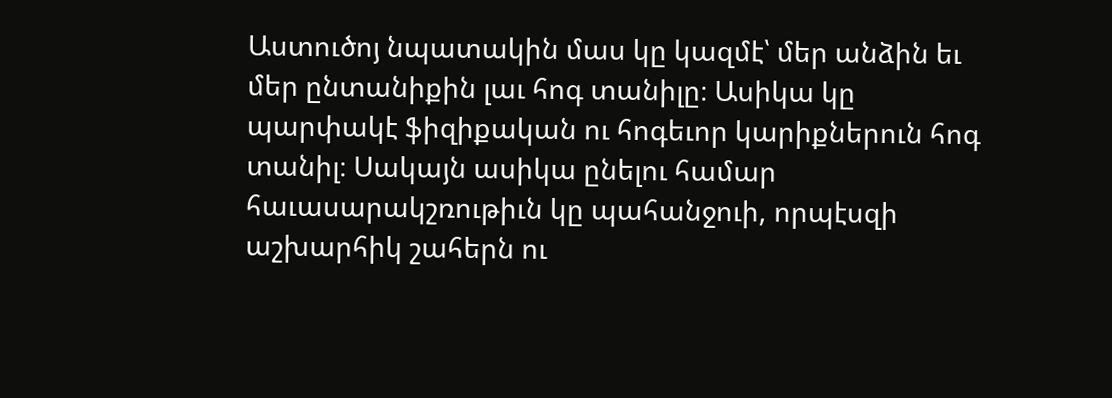Աստուծոյ նպատակին մաս կը կազմէ՝ մեր անձին եւ մեր ընտանիքին լաւ հոգ տանիլը։ Ասիկա կը պարփակէ ֆիզիքական ու հոգեւոր կարիքներուն հոգ տանիլ։ Սակայն ասիկա ընելու համար հաւասարակշռութիւն կը պահանջուի, որպէսզի աշխարհիկ շահերն ու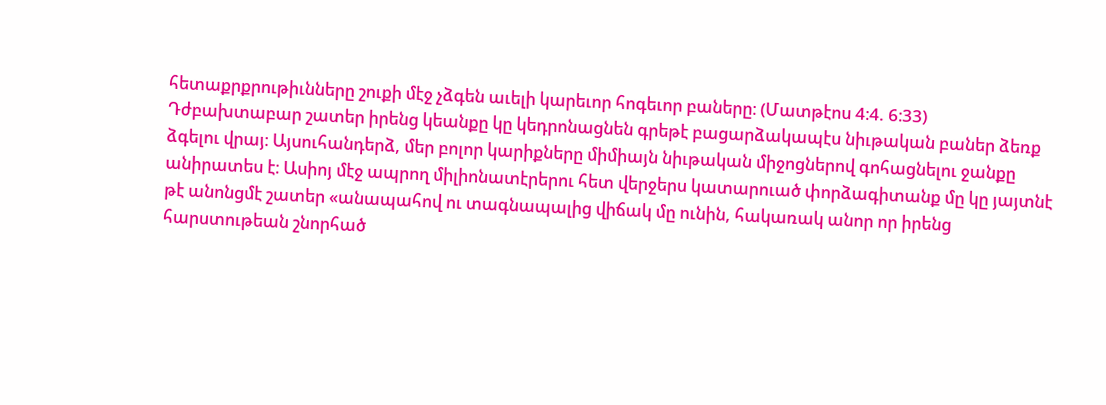հետաքրքրութիւնները շուքի մէջ չձգեն աւելի կարեւոր հոգեւոր բաները։ (Մատթէոս 4։4. 6։33) Դժբախտաբար շատեր իրենց կեանքը կը կեդրոնացնեն գրեթէ բացարձակապէս նիւթական բաներ ձեռք ձգելու վրայ։ Այսուհանդերձ, մեր բոլոր կարիքները միմիայն նիւթական միջոցներով գոհացնելու ջանքը անիրատես է։ Ասիոյ մէջ ապրող միլիոնատէրերու հետ վերջերս կատարուած փորձագիտանք մը կը յայտնէ թէ անոնցմէ շատեր «անապահով ու տագնապալից վիճակ մը ունին, հակառակ անոր որ իրենց հարստութեան շնորհած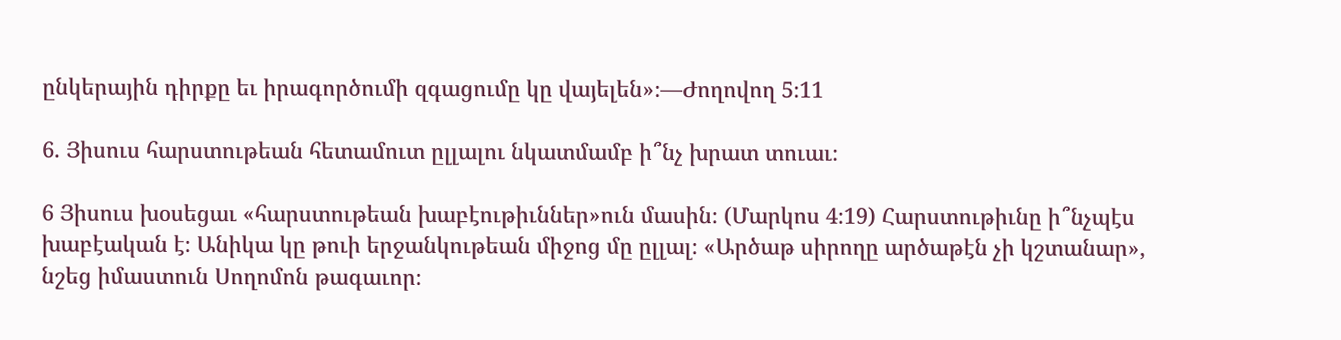ընկերային դիրքը եւ իրագործումի զգացումը կը վայելեն»։—Ժողովող 5։11

6. Յիսուս հարստութեան հետամուտ ըլլալու նկատմամբ ի՞նչ խրատ տուաւ։

6 Յիսուս խօսեցաւ «հարստութեան խաբէութիւններ»ուն մասին։ (Մարկոս 4։19) Հարստութիւնը ի՞նչպէս խաբէական է։ Անիկա կը թուի երջանկութեան միջոց մը ըլլալ։ «Արծաթ սիրողը արծաթէն չի կշտանար», նշեց իմաստուն Սողոմոն թագաւոր։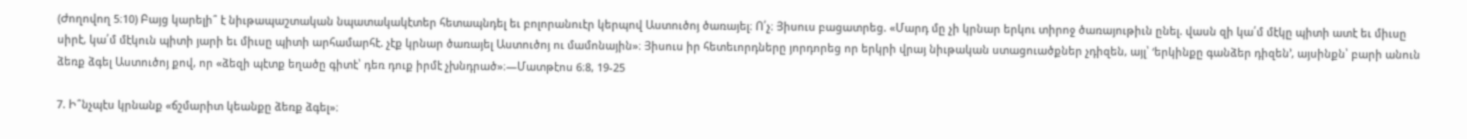(Ժողովող 5։10) Բայց կարելի՞ է նիւթապաշտական նպատակակէտեր հետապնդել եւ բոլորանուէր կերպով Աստուծոյ ծառայել։ Ո՛չ։ Յիսուս բացատրեց. «Մարդ մը չի կրնար երկու տիրոջ ծառայութիւն ընել. վասն զի կա՛մ մէկը պիտի ատէ եւ միւսը սիրէ, կա՛մ մէկուն պիտի յարի եւ միւսը պիտի արհամարհէ. չէք կրնար ծառայել Աստուծոյ ու մամոնային»։ Յիսուս իր հետեւորդները յորդորեց որ երկրի վրայ նիւթական ստացուածքներ չդիզեն, այլ՝ ‘երկինքը գանձեր դիզեն’, այսինքն՝ բարի անուն ձեռք ձգել Աստուծոյ քով, որ «ձեզի պէտք եղածը գիտէ՝ դեռ դուք իրմէ չխնդրած»։—Մատթէոս 6։8, 19-25

7. Ի՞նչպէս կրնանք «ճշմարիտ կեանքը ձեռք ձգել»։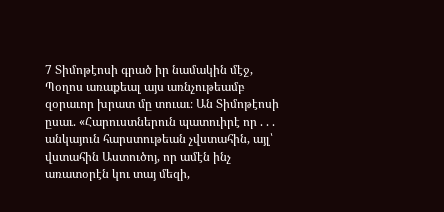7 Տիմոթէոսի գրած իր նամակին մէջ, Պօղոս առաքեալ այս առնչութեամբ զօրաւոր խրատ մը տուաւ։ Ան Տիմոթէոսի ըսաւ. «Հարուստներուն պատուիրէ որ . . . անկայուն հարստութեան չվստահին, այլ՝ վստահին Աստուծոյ, որ ամէն ինչ առատօրէն կու տայ մեզի,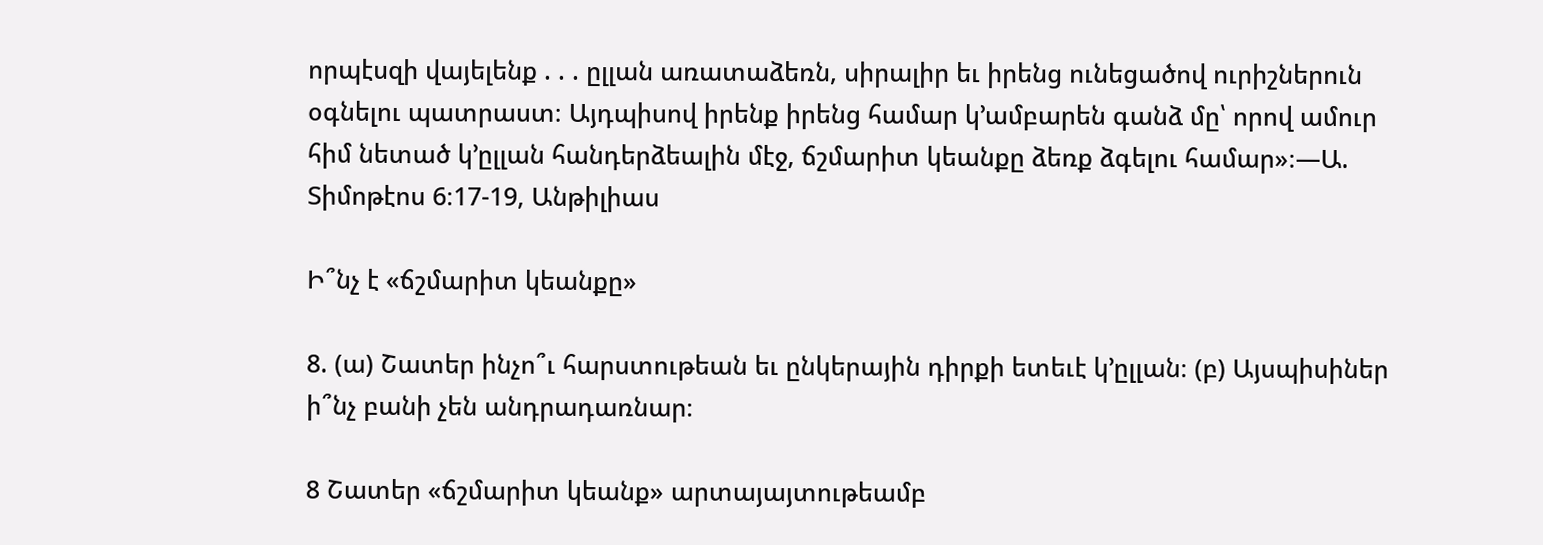որպէսզի վայելենք . . . ըլլան առատաձեռն, սիրալիր եւ իրենց ունեցածով ուրիշներուն օգնելու պատրաստ։ Այդպիսով իրենք իրենց համար կ’ամբարեն գանձ մը՝ որով ամուր հիմ նետած կ’ըլլան հանդերձեալին մէջ, ճշմարիտ կեանքը ձեռք ձգելու համար»։—Ա. Տիմոթէոս 6։17-19, Անթիլիաս

Ի՞նչ է «ճշմարիտ կեանքը»

8. (ա) Շատեր ինչո՞ւ հարստութեան եւ ընկերային դիրքի ետեւէ կ’ըլլան։ (բ) Այսպիսիներ ի՞նչ բանի չեն անդրադառնար։

8 Շատեր «ճշմարիտ կեանք» արտայայտութեամբ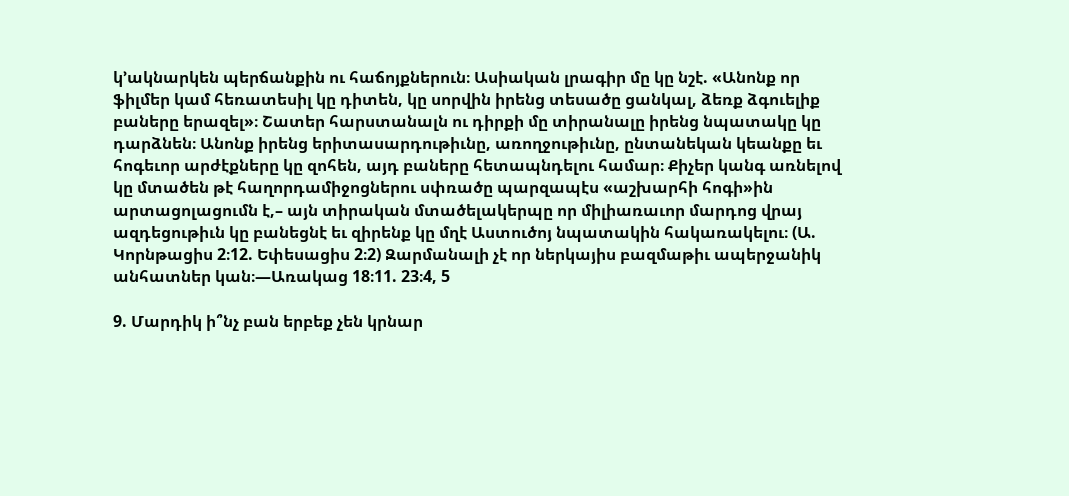կ’ակնարկեն պերճանքին ու հաճոյքներուն։ Ասիական լրագիր մը կը նշէ. «Անոնք որ ֆիլմեր կամ հեռատեսիլ կը դիտեն, կը սորվին իրենց տեսածը ցանկալ, ձեռք ձգուելիք բաները երազել»։ Շատեր հարստանալն ու դիրքի մը տիրանալը իրենց նպատակը կը դարձնեն։ Անոնք իրենց երիտասարդութիւնը, առողջութիւնը, ընտանեկան կեանքը եւ հոգեւոր արժէքները կը զոհեն, այդ բաները հետապնդելու համար։ Քիչեր կանգ առնելով կը մտածեն թէ հաղորդամիջոցներու սփռածը պարզապէս «աշխարհի հոգի»ին արտացոլացումն է,– այն տիրական մտածելակերպը որ միլիառաւոր մարդոց վրայ ազդեցութիւն կը բանեցնէ եւ զիրենք կը մղէ Աստուծոյ նպատակին հակառակելու։ (Ա. Կորնթացիս 2։12. Եփեսացիս 2։2) Զարմանալի չէ որ ներկայիս բազմաթիւ ապերջանիկ անհատներ կան։—Առակաց 18։11. 23։4, 5

9. Մարդիկ ի՞նչ բան երբեք չեն կրնար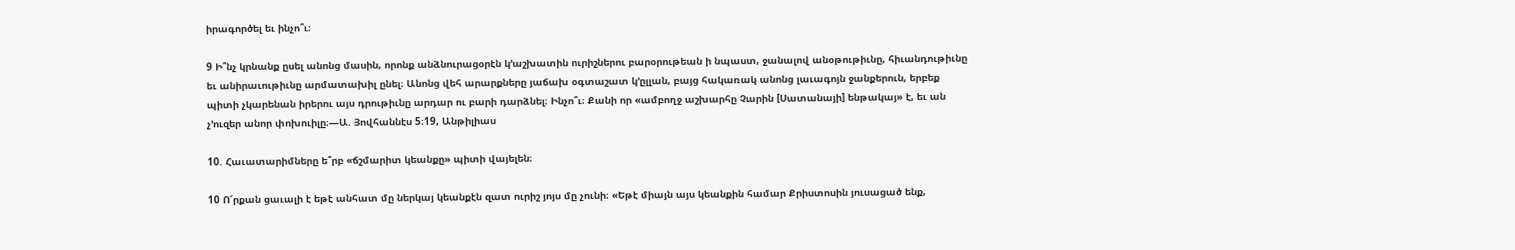իրագործել եւ ինչո՞ւ։

9 Ի՞նչ կրնանք ըսել անոնց մասին, որոնք անձնուրացօրէն կ’աշխատին ուրիշներու բարօրութեան ի նպաստ, ջանալով անօթութիւնը, հիւանդութիւնը եւ անիրաւութիւնը արմատախիլ ընել։ Անոնց վեհ արարքները յաճախ օգտաշատ կ’ըլլան, բայց հակառակ անոնց լաւագոյն ջանքերուն, երբեք պիտի չկարենան իրերու այս դրութիւնը արդար ու բարի դարձնել։ Ինչո՞ւ։ Քանի որ «ամբողջ աշխարհը Չարին [Սատանայի] ենթակայ» է, եւ ան չ’ուզեր անոր փոխուիլը։—Ա. Յովհաննէս 5։19, Անթիլիաս

10. Հաւատարիմները ե՞րբ «ճշմարիտ կեանքը» պիտի վայելեն։

10 Ո՜րքան ցաւալի է եթէ անհատ մը ներկայ կեանքէն զատ ուրիշ յոյս մը չունի։ «Եթէ միայն այս կեանքին համար Քրիստոսին յուսացած ենք,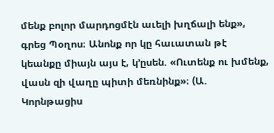մենք բոլոր մարդոցմէն աւելի խղճալի ենք», գրեց Պօղոս։ Անոնք որ կը հաւատան թէ կեանքը միայն այս է, կ’ըսեն. «Ուտենք ու խմենք, վասն զի վաղը պիտի մեռնինք»։ (Ա. Կորնթացիս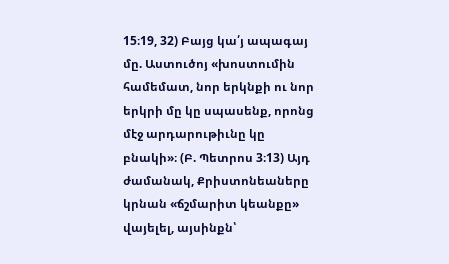15։19, 32) Բայց կա՛յ ապագայ մը. Աստուծոյ «խոստումին համեմատ, նոր երկնքի ու նոր երկրի մը կը սպասենք, որոնց մէջ արդարութիւնը կը բնակի»։ (Բ. Պետրոս 3։13) Այդ ժամանակ, Քրիստոնեաները կրնան «ճշմարիտ կեանքը» վայելել, այսինքն՝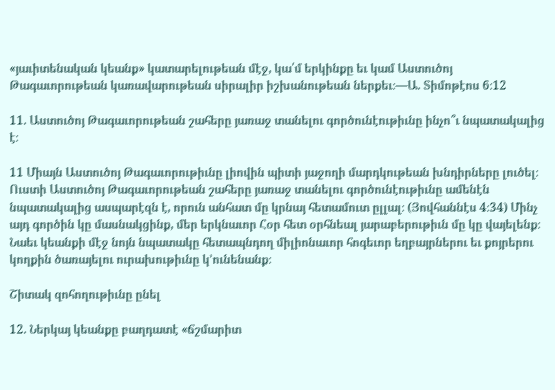«յաւիտենական կեանք» կատարելութեան մէջ, կա՛մ երկինքը եւ կամ Աստուծոյ Թագաւորութեան կառավարութեան սիրալիր իշխանութեան ներքեւ։—Ա. Տիմոթէոս 6։12

11. Աստուծոյ Թագաւորութեան շահերը յառաջ տանելու գործունէութիւնը ինչո՞ւ նպատակալից է։

11 Միայն Աստուծոյ Թագաւորութիւնը լիովին պիտի յաջողի մարդկութեան խնդիրները լուծել։ Ուստի Աստուծոյ Թագաւորութեան շահերը յառաջ տանելու գործունէութիւնը ամենէն նպատակալից ասպարէզն է, որուն անհատ մը կրնայ հետամուտ ըլլալ։ (Յովհաննէս 4։34) Մինչ այդ գործին կը մասնակցինք, մեր երկնաւոր Հօր հետ օրհնեալ յարաբերութիւն մը կը վայելենք։ Նաեւ կեանքի մէջ նոյն նպատակը հետապնդող միլիոնաւոր հոգեւոր եղբայրներու եւ քոյրերու կողքին ծառայելու ուրախութիւնը կ’ունենանք։

Շիտակ զոհողութիւնը ընել

12. Ներկայ կեանքը բաղդատէ «ճշմարիտ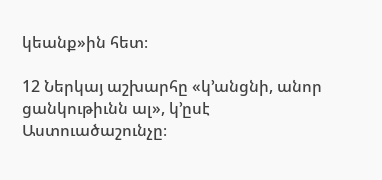կեանք»ին հետ։

12 Ներկայ աշխարհը «կ’անցնի, անոր ցանկութիւնն ալ», կ’ըսէ Աստուածաշունչը։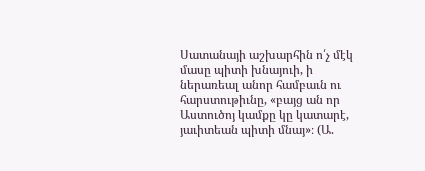Սատանայի աշխարհին ո՛չ մէկ մասը պիտի խնայուի, ի ներառեալ անոր համբաւն ու հարստութիւնը, «բայց ան որ Աստուծոյ կամքը կը կատարէ, յաւիտեան պիտի մնայ»։ (Ա.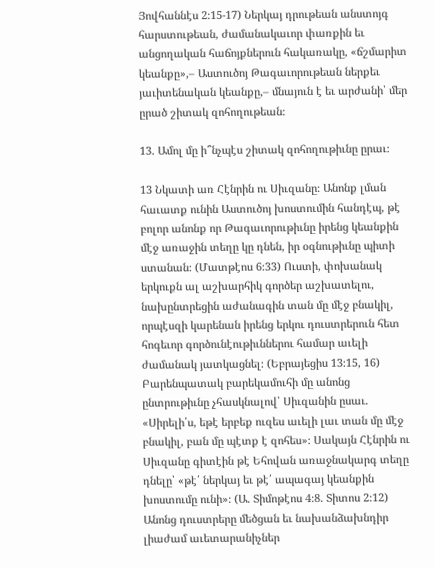Յովհաննէս 2։15-17) Ներկայ դրութեան անստոյգ հարստութեան, ժամանակաւոր փառքին եւ անցողական հաճոյքներուն հակառակը, «ճշմարիտ կեանքը»,– Աստուծոյ Թագաւորութեան ներքեւ յաւիտենական կեանքը,– մնայուն է եւ արժանի՝ մեր ըրած շիտակ զոհողութեան։

13. Ամոլ մը ի՞նչպէս շիտակ զոհողութիւնը ըրաւ։

13 Նկատի առ Հէնրին ու Սիւզանը։ Անոնք լման հաւատք ունին Աստուծոյ խոստումին հանդէպ, թէ բոլոր անոնք որ Թագաւորութիւնը իրենց կեանքին մէջ առաջին տեղը կը դնեն, իր օգնութիւնը պիտի ստանան։ (Մատթէոս 6։33) Ուստի, փոխանակ երկուքն ալ աշխարհիկ գործեր աշխատելու, նախընտրեցին աժանագին տան մը մէջ բնակիլ, որպէսզի կարենան իրենց երկու դուստրերուն հետ հոգեւոր գործունէութիւններու համար աւելի ժամանակ յատկացնել։ (Եբրայեցիս 13։15, 16) Բարենպատակ բարեկամուհի մը անոնց ընտրութիւնը չհասկնալով՝ Սիւզանին ըսաւ. «Սիրելի՛ս, եթէ երբեք ուզես աւելի լաւ տան մը մէջ բնակիլ, բան մը պէտք է զոհես»։ Սակայն Հէնրին ու Սիւզանը գիտէին թէ Եհովան առաջնակարգ տեղը դնելը՝ «թէ՛ ներկայ եւ թէ՛ ապագայ կեանքին խոստումը ունի»։ (Ա. Տիմոթէոս 4։8. Տիտոս 2։12) Անոնց դուստրերը մեծցան եւ նախանձախնդիր լիաժամ աւետարանիչներ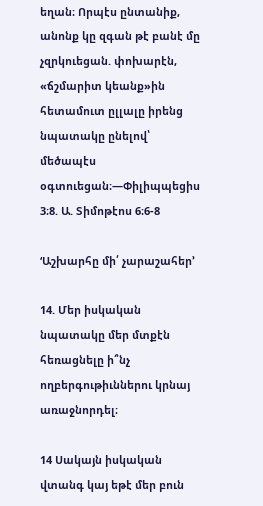եղան։ Որպէս ընտանիք, անոնք կը զգան թէ բանէ մը չզրկուեցան. փոխարէն, «ճշմարիտ կեանք»ին հետամուտ ըլլալը իրենց նպատակը ընելով՝ մեծապէս օգտուեցան։—Փիլիպպեցիս 3։8. Ա. Տիմոթէոս 6։6-8

‘Աշխարհը մի՛ չարաշահեր’

14. Մեր իսկական նպատակը մեր մտքէն հեռացնելը ի՞նչ ողբերգութիւններու կրնայ առաջնորդել։

14 Սակայն իսկական վտանգ կայ եթէ մեր բուն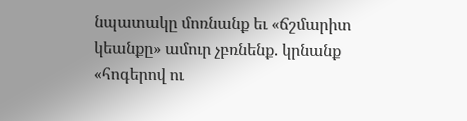նպատակը մոռնանք եւ «ճշմարիտ կեանքը» ամուր չբռնենք. կրնանք «հոգերով ու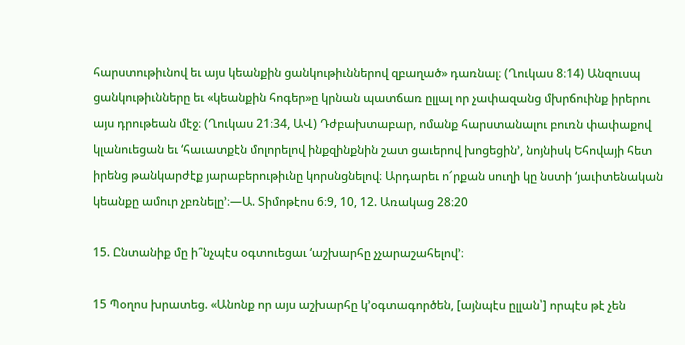հարստութիւնով եւ այս կեանքին ցանկութիւններով զբաղած» դառնալ։ (Ղուկաս 8։14) Անզուսպ ցանկութիւնները եւ «կեանքին հոգեր»ը կրնան պատճառ ըլլալ որ չափազանց մխրճուինք իրերու այս դրութեան մէջ։ (Ղուկաս 21։34, ԱՎ) Դժբախտաբար, ոմանք հարստանալու բուռն փափաքով կլանուեցան եւ ‘հաւատքէն մոլորելով ինքզինքնին շատ ցաւերով խոցեցին’, նոյնիսկ Եհովայի հետ իրենց թանկարժէք յարաբերութիւնը կորսնցնելով։ Արդարեւ ո՜րքան սուղի կը նստի ‘յաւիտենական կեանքը ամուր չբռնելը’։—Ա. Տիմոթէոս 6։9, 10, 12. Առակաց 28։20

15. Ընտանիք մը ի՞նչպէս օգտուեցաւ ‘աշխարհը չչարաշահելով’։

15 Պօղոս խրատեց. «Անոնք որ այս աշխարհը կ’օգտագործեն, [այնպէս ըլլան՝] որպէս թէ չեն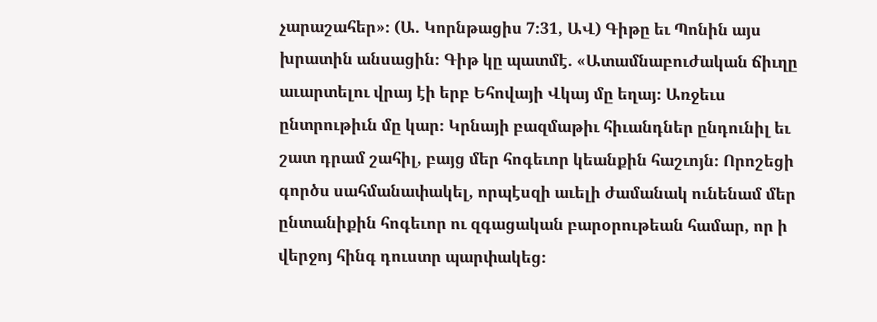չարաշահեր»։ (Ա. Կորնթացիս 7։31, ԱՎ) Գիթը եւ Պոնին այս խրատին անսացին։ Գիթ կը պատմէ. «Ատամնաբուժական ճիւղը աւարտելու վրայ էի երբ Եհովայի Վկայ մը եղայ։ Առջեւս ընտրութիւն մը կար։ Կրնայի բազմաթիւ հիւանդներ ընդունիլ եւ շատ դրամ շահիլ, բայց մեր հոգեւոր կեանքին հաշւոյն։ Որոշեցի գործս սահմանափակել, որպէսզի աւելի ժամանակ ունենամ մեր ընտանիքին հոգեւոր ու զգացական բարօրութեան համար, որ ի վերջոյ հինգ դուստր պարփակեց։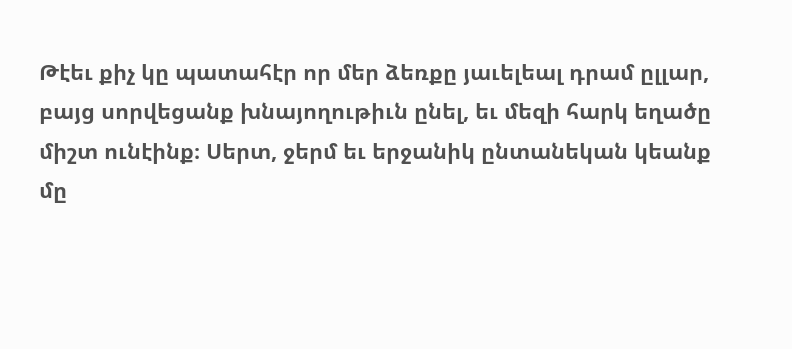Թէեւ քիչ կը պատահէր որ մեր ձեռքը յաւելեալ դրամ ըլլար, բայց սորվեցանք խնայողութիւն ընել, եւ մեզի հարկ եղածը միշտ ունէինք։ Սերտ, ջերմ եւ երջանիկ ընտանեկան կեանք մը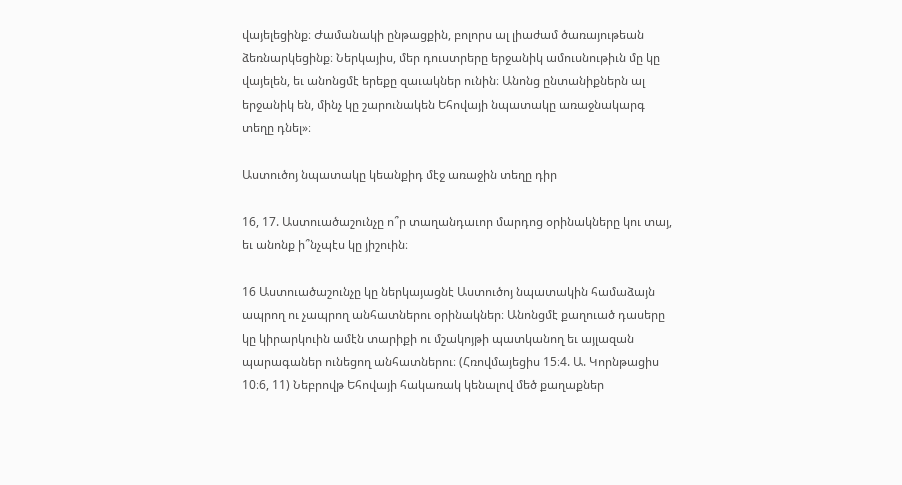վայելեցինք։ Ժամանակի ընթացքին, բոլորս ալ լիաժամ ծառայութեան ձեռնարկեցինք։ Ներկայիս, մեր դուստրերը երջանիկ ամուսնութիւն մը կը վայելեն, եւ անոնցմէ երեքը զաւակներ ունին։ Անոնց ընտանիքներն ալ երջանիկ են, մինչ կը շարունակեն Եհովայի նպատակը առաջնակարգ տեղը դնել»։

Աստուծոյ նպատակը կեանքիդ մէջ առաջին տեղը դիր

16, 17. Աստուածաշունչը ո՞ր տաղանդաւոր մարդոց օրինակները կու տայ, եւ անոնք ի՞նչպէս կը յիշուին։

16 Աստուածաշունչը կը ներկայացնէ Աստուծոյ նպատակին համաձայն ապրող ու չապրող անհատներու օրինակներ։ Անոնցմէ քաղուած դասերը կը կիրարկուին ամէն տարիքի ու մշակոյթի պատկանող եւ այլազան պարագաներ ունեցող անհատներու։ (Հռովմայեցիս 15։4. Ա. Կորնթացիս 10։6, 11) Նեբրովթ Եհովայի հակառակ կենալով մեծ քաղաքներ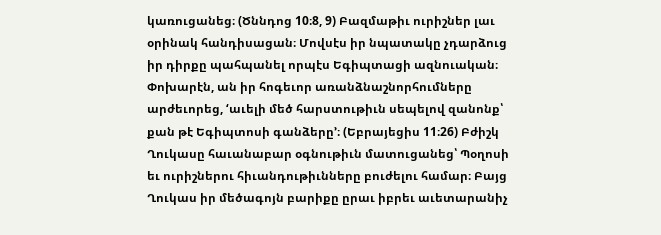կառուցանեց։ (Ծննդոց 10։8, 9) Բազմաթիւ ուրիշներ լաւ օրինակ հանդիսացան։ Մովսէս իր նպատակը չդարձուց իր դիրքը պահպանել որպէս Եգիպտացի ազնուական։ Փոխարէն, ան իր հոգեւոր առանձնաշնորհումները արժեւորեց, ‘աւելի մեծ հարստութիւն սեպելով զանոնք՝ քան թէ Եգիպտոսի գանձերը’։ (Եբրայեցիս 11։26) Բժիշկ Ղուկասը հաւանաբար օգնութիւն մատուցանեց՝ Պօղոսի եւ ուրիշներու հիւանդութիւնները բուժելու համար։ Բայց Ղուկաս իր մեծագոյն բարիքը ըրաւ իբրեւ աւետարանիչ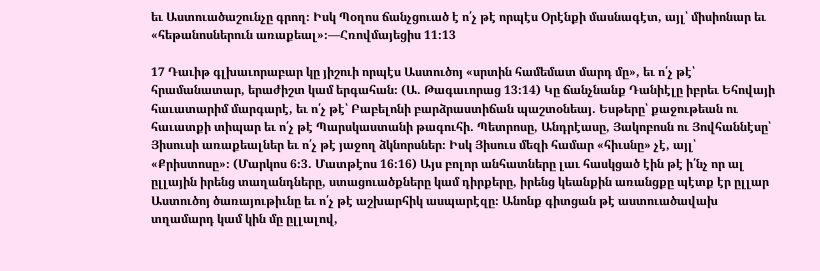եւ Աստուածաշունչը գրող։ Իսկ Պօղոս ճանչցուած է ո՛չ թէ որպէս Օրէնքի մասնագէտ, այլ՝ միսիոնար եւ «հեթանոսներուն առաքեալ»։—Հռովմայեցիս 11։13

17 Դաւիթ գլխաւորաբար կը յիշուի որպէս Աստուծոյ «սրտին համեմատ մարդ մը», եւ ո՛չ թէ՝ հրամանատար, երաժիշտ կամ երգահան։ (Ա. Թագաւորաց 13։14) Կը ճանչնանք Դանիէլը իբրեւ Եհովայի հաւատարիմ մարգարէ, եւ ո՛չ թէ՝ Բաբելոնի բարձրաստիճան պաշտօնեայ. Եսթերը՝ քաջութեան ու հաւատքի տիպար եւ ո՛չ թէ Պարսկաստանի թագուհի. Պետրոսը, Անդրէասը, Յակոբոսն ու Յովհաննէսը՝ Յիսուսի առաքեալներ եւ ո՛չ թէ յաջող ձկնորսներ։ Իսկ Յիսուս մեզի համար «հիւսնը» չէ, այլ՝ «Քրիստոսը»։ (Մարկոս 6։3. Մատթէոս 16։16) Այս բոլոր անհատները լաւ հասկցած էին թէ ի՛նչ որ ալ ըլլային իրենց տաղանդները, ստացուածքները կամ դիրքերը, իրենց կեանքին առանցքը պէտք էր ըլլար Աստուծոյ ծառայութիւնը եւ ո՛չ թէ աշխարհիկ ասպարէզը։ Անոնք գիտցան թէ աստուածավախ տղամարդ կամ կին մը ըլլալով,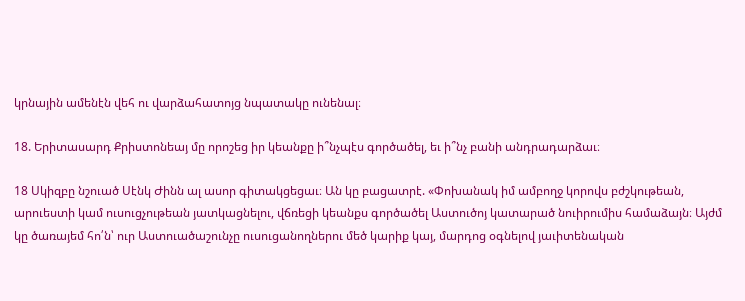կրնային ամենէն վեհ ու վարձահատոյց նպատակը ունենալ։

18. Երիտասարդ Քրիստոնեայ մը որոշեց իր կեանքը ի՞նչպէս գործածել, եւ ի՞նչ բանի անդրադարձաւ։

18 Սկիզբը նշուած Սէնկ Ժինն ալ ասոր գիտակցեցաւ։ Ան կը բացատրէ. «Փոխանակ իմ ամբողջ կորովս բժշկութեան, արուեստի կամ ուսուցչութեան յատկացնելու, վճռեցի կեանքս գործածել Աստուծոյ կատարած նուիրումիս համաձայն։ Այժմ կը ծառայեմ հո՛ն՝ ուր Աստուածաշունչը ուսուցանողներու մեծ կարիք կայ, մարդոց օգնելով յաւիտենական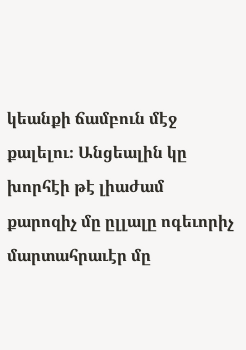կեանքի ճամբուն մէջ քալելու։ Անցեալին կը խորհէի թէ լիաժամ քարոզիչ մը ըլլալը ոգեւորիչ մարտահրաւէր մը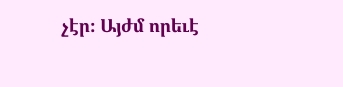չէր։ Այժմ որեւէ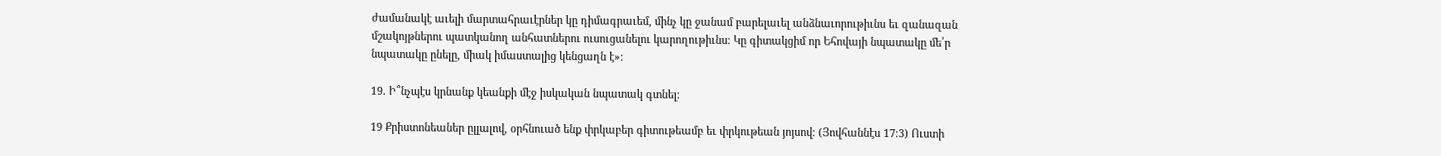ժամանակէ աւելի մարտահրաւէրներ կը դիմագրաւեմ, մինչ կը ջանամ բարելաւել անձնաւորութիւնս եւ զանազան մշակոյթներու պատկանող անհատներու ուսուցանելու կարողութիւնս։ Կը գիտակցիմ որ Եհովայի նպատակը մե՛ր նպատակը ընելը, միակ իմաստալից կենցաղն է»։

19. Ի՞նչպէս կրնանք կեանքի մէջ իսկական նպատակ գտնել։

19 Քրիստոնեաներ ըլլալով, օրհնուած ենք փրկաբեր գիտութեամբ եւ փրկութեան յոյսով։ (Յովհաննէս 17։3) Ուստի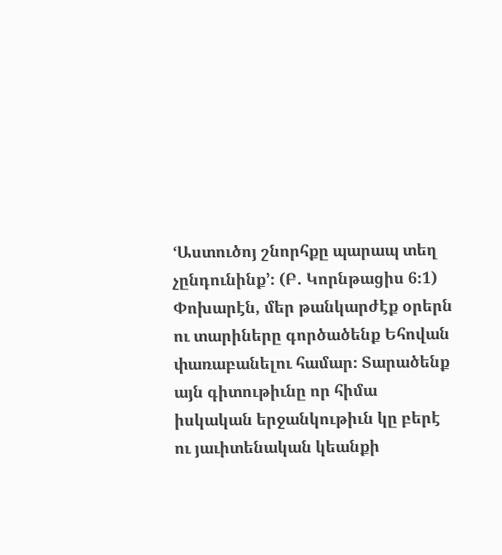‘Աստուծոյ շնորհքը պարապ տեղ չընդունինք’։ (Բ. Կորնթացիս 6։1) Փոխարէն, մեր թանկարժէք օրերն ու տարիները գործածենք Եհովան փառաբանելու համար։ Տարածենք այն գիտութիւնը որ հիմա իսկական երջանկութիւն կը բերէ ու յաւիտենական կեանքի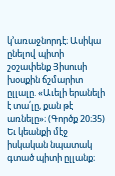կ’առաջնորդէ։ Ասիկա ընելով պիտի շօշափենք Յիսուսի խօսքին ճշմարիտ ըլլալը. «Աւելի երանելի է տա՛լը, քան թէ առնելը»։ (Գործք 20։35) Եւ կեանքի մէջ իսկական նպատակ գտած պիտի ըլլանք։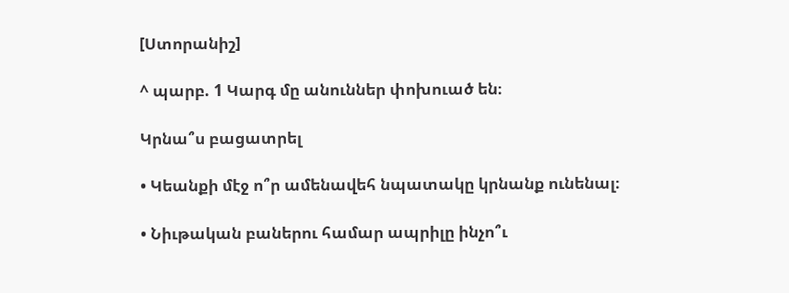[Ստորանիշ]

^ պարբ. 1 Կարգ մը անուններ փոխուած են։

Կրնա՞ս բացատրել

• Կեանքի մէջ ո՞ր ամենավեհ նպատակը կրնանք ունենալ։

• Նիւթական բաներու համար ապրիլը ինչո՞ւ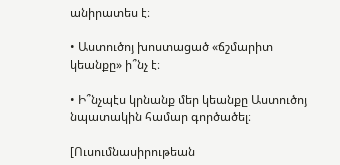անիրատես է։

• Աստուծոյ խոստացած «ճշմարիտ կեանքը» ի՞նչ է։

• Ի՞նչպէս կրնանք մեր կեանքը Աստուծոյ նպատակին համար գործածել։

[Ուսումնասիրութեան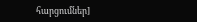հարցումներ]